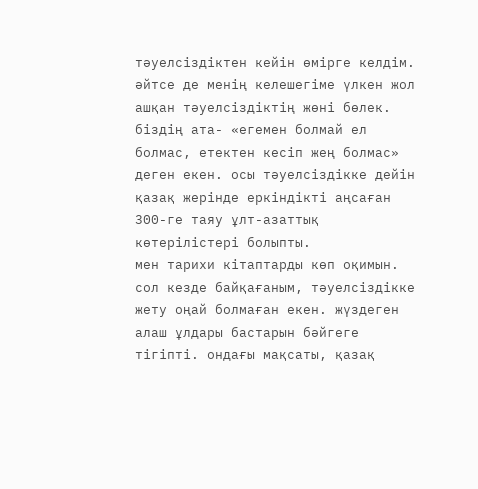тәуелсіздіктен кейін өмірге келдім. әйтсе де менің келешегіме үлкен жол ашқан тәуелсіздіктің жөні бөлек. біздің ата- «егемен болмай ел болмас, етектен кесіп жең болмас» деген екен. осы тәуелсіздікке дейін қазақ жерінде еркіндікті аңсаған 300-ге таяу ұлт-азаттық көтерілістері болыпты.
мен тарихи кітаптарды көп оқимын. сол кезде байқағаным, тәуелсіздікке жету оңай болмаған екен. жүздеген алаш ұлдары бастарын бәйгеге тігіпті. ондағы мақсаты, қазақ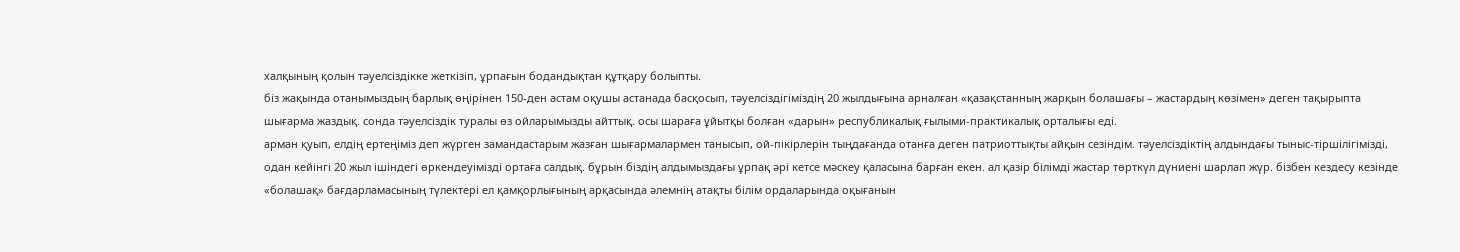халқының қолын тәуелсіздікке жеткізіп, ұрпағын бодандықтан құтқару болыпты.
біз жақында отанымыздың барлық өңірінен 150-ден астам оқушы астанада басқосып, тәуелсіздігіміздің 20 жылдығына арналған «қазақстанның жарқын болашағы – жастардың көзімен» деген тақырыпта шығарма жаздық. сонда тәуелсіздік туралы өз ойларымызды айттық. осы шараға ұйытқы болған «дарын» республикалық ғылыми-практикалық орталығы еді.
арман қуып, елдің ертеңіміз деп жүрген замандастарым жазған шығармалармен танысып, ой-пікірлерін тыңдағанда отанға деген патриоттықты айқын сезіндім. тәуелсіздіктің алдындағы тыныс-тіршілігімізді, одан кейінгі 20 жыл ішіндегі өркендеуімізді ортаға салдық. бұрын біздің алдымыздағы ұрпақ әрі кетсе мәскеу қаласына барған екен. ал қазір білімді жастар төрткүл дүниені шарлап жүр. бізбен кездесу кезінде «болашақ» бағдарламасының түлектері ел қамқорлығының арқасында әлемнің атақты білім ордаларында оқығанын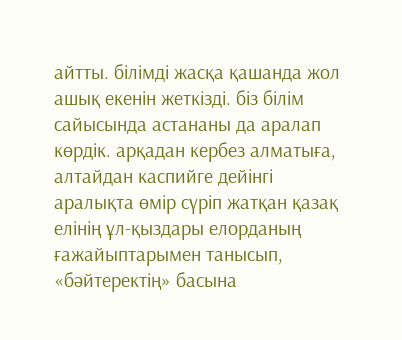айтты. білімді жасқа қашанда жол ашық екенін жеткізді. біз білім сайысында астананы да аралап көрдік. арқадан кербез алматыға, алтайдан каспийге дейінгі аралықта өмір сүріп жатқан қазақ елінің ұл-қыздары елорданың ғажайыптарымен танысып, «бәйтеректің» басына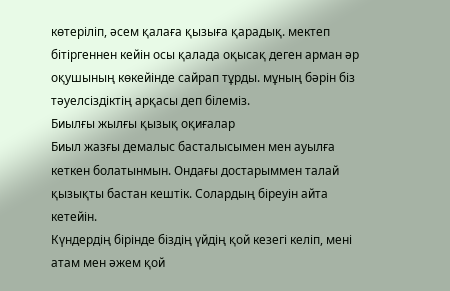көтеріліп, әсем қалаға қызыға қарадық. мектеп бітіргеннен кейін осы қалада оқысақ деген арман әр оқушының көкейінде сайрап тұрды. мұның бәрін біз тәуелсіздіктің арқасы деп білеміз.
Биылғы жылғы қызық оқиғалар
Биыл жазғы демалыс басталысымен мен ауылға кеткен болатынмын. Ондағы достарыммен талай қызықты бастан кештік. Солардың біреуін айта кетейін.
Күндердің бірінде біздің үйдің қой кезегі келіп, мені атам мен әжем қой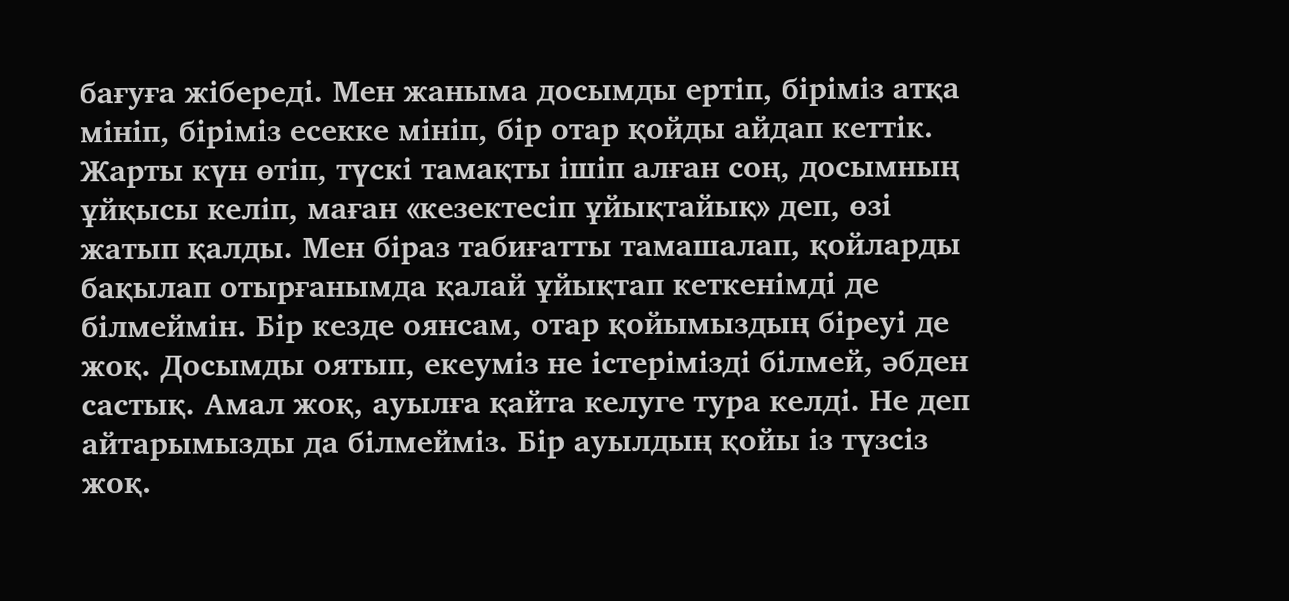бағуға жібереді. Мен жаныма досымды ертіп, біріміз атқа мініп, біріміз есекке мініп, бір отар қойды айдап кеттік. Жарты күн өтіп, түскі тамақты ішіп алған соң, досымның ұйқысы келіп, маған «кезектесіп ұйықтайық» деп, өзі жатып қалды. Мен біраз табиғатты тамашалап, қойларды бақылап отырғанымда қалай ұйықтап кеткенімді де білмеймін. Бір кезде оянсам, отар қойымыздың біреуі де жоқ. Досымды оятып, екеуміз не істерімізді білмей, әбден састық. Амал жоқ, ауылға қайта келуге тура келді. Не деп айтарымызды да білмейміз. Бір ауылдың қойы із түзсіз жоқ.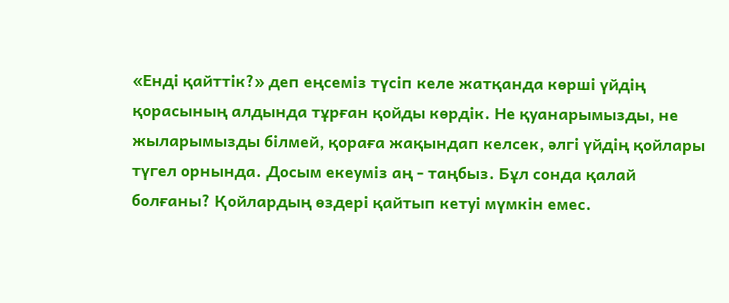«Енді қайттік?» деп еңсеміз түсіп келе жатқанда көрші үйдің қорасының алдында тұрған қойды көрдік. Не қуанарымызды, не жыларымызды білмей, қораға жақындап келсек, әлгі үйдің қойлары түгел орнында. Досым екеуміз аң - таңбыз. Бұл сонда қалай болғаны? Қойлардың өздері қайтып кетуі мүмкін емес.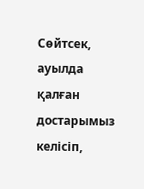Сөйтсек, ауылда қалған достарымыз келісіп,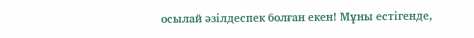осылай әзілдеспек болған екен! Мұны естігенде,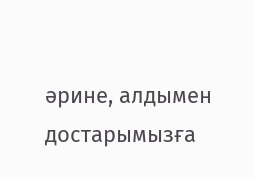әрине, алдымен достарымызға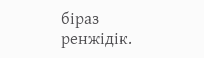біраз ренжідік.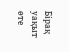Бірақ уақыт өте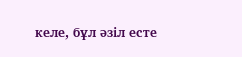келе, бұл әзіл есте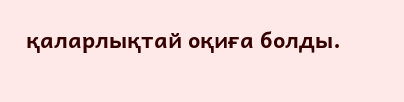қаларлықтай оқиға болды.